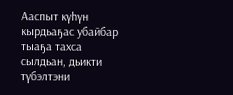Ааспыт күһүн кырдьаҕас убайбар тыаҕа тахса сылдьан, дьикти түбэлтэни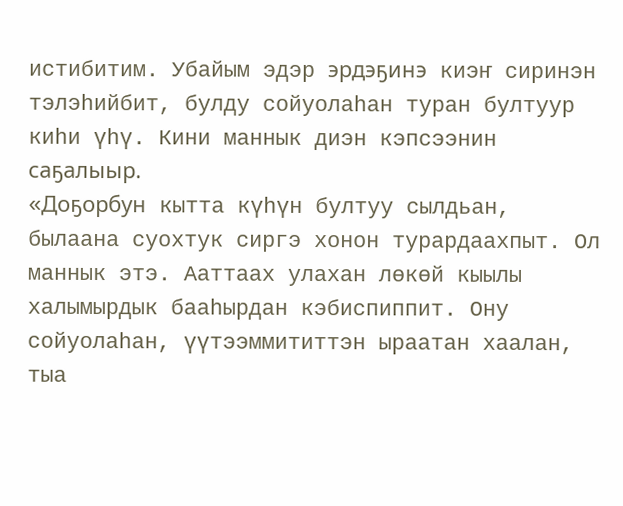истибитим. Убайым эдэр эрдэҕинэ киэҥ сиринэн тэлэһийбит, булду сойуолаһан туран бултуур киһи үһү. Кини маннык диэн кэпсээнин саҕалыыр.
«Доҕорбун кытта күһүн бултуу сылдьан, былаана суохтук сиргэ хонон турардаахпыт. Ол маннык этэ. Ааттаах улахан лөкөй кыылы халымырдык бааһырдан кэбиспиппит. Ону сойуолаһан, үүтээммититтэн ыраатан хаалан, тыа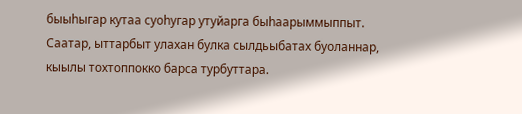быыһыгар кутаа суоһугар утуйарга быһаарыммыппыт. Саатар, ыттарбыт улахан булка сылдьыбатах буоланнар, кыылы тохтоппокко барса турбуттара.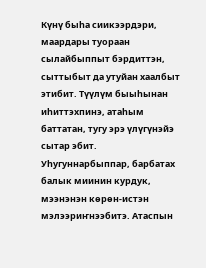Күнү быһа сиикээрдэри, маардары туораан сылайбыппыт бэрдиттэн, сыттыбыт да утуйан хаалбыт этибит. Түүлүм быыһынан иһиттэхпинэ, атаһым баттатан, тугу эрэ үлүгүнэйэ сытар эбит. Уһугуннарбыппар, барбатах балык миинин курдук, мээнэнэн көрөн-истэн мэлээриҥнээбитэ. Атаспын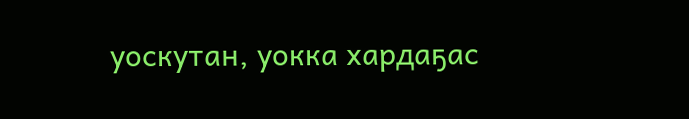уоскутан, уокка хардаҕас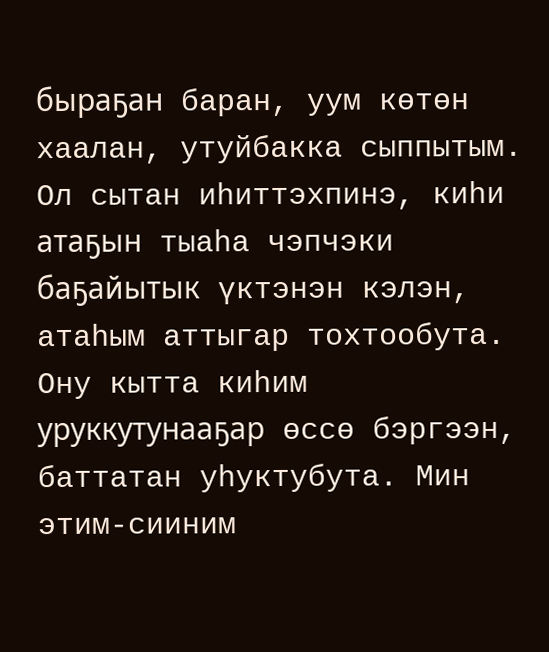быраҕан баран, уум көтөн хаалан, утуйбакка сыппытым. Ол сытан иһиттэхпинэ, киһи атаҕын тыаһа чэпчэки баҕайытык үктэнэн кэлэн, атаһым аттыгар тохтообута. Ону кытта киһим уруккутунааҕар өссө бэргээн, баттатан уһуктубута. Мин этим-сииним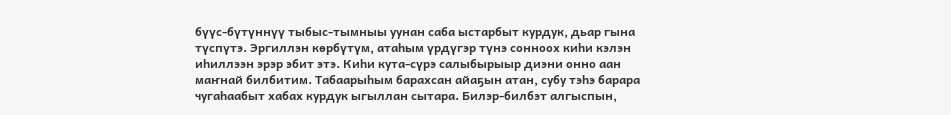бүүс-бүтүннүү тыбыс-тымныы уунан саба ыстарбыт курдук, дьар гына түспүтэ. Эргиллэн көрбүтүм, атаһым үрдүгэр түнэ сонноох киһи кэлэн иһиллээн эрэр эбит этэ. Киһи кута-сүрэ салыбырыыр диэни онно аан маҥнай билбитим. Табаарыһым барахсан айаҕын атан, субу тэһэ барара чугаһаабыт хабах курдук ыгыллан сытара. Билэр-билбэт алгыспын,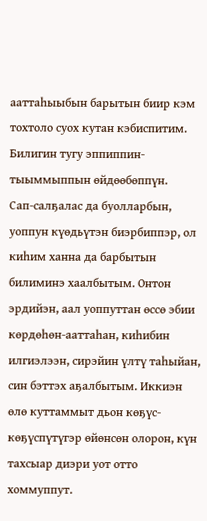ааттаһыыбын барытын биир кэм тохтоло суох кутан кэбиспитим. Билигин тугу эппиппин-тыыммыппын өйдөөбөппүн.
Сап-салҕалас да буолларбын, уоппун күөдьүтэн биэрбиппэр, ол киһим ханна да барбытын билиминэ хаалбытым. Онтон эрдийэн, аал уоппуттан өссө эбии көрдөһөн-ааттаһан, киһибин илгиэлээн, сирэйин үлтү таһыйан, син бэттэх аҕалбытым. Иккиэн өлө куттаммыт дьон көҕүс-көҕүспүтүгэр өйөнсөн олорон, күн тахсыар диэри уот отто хоммуппут.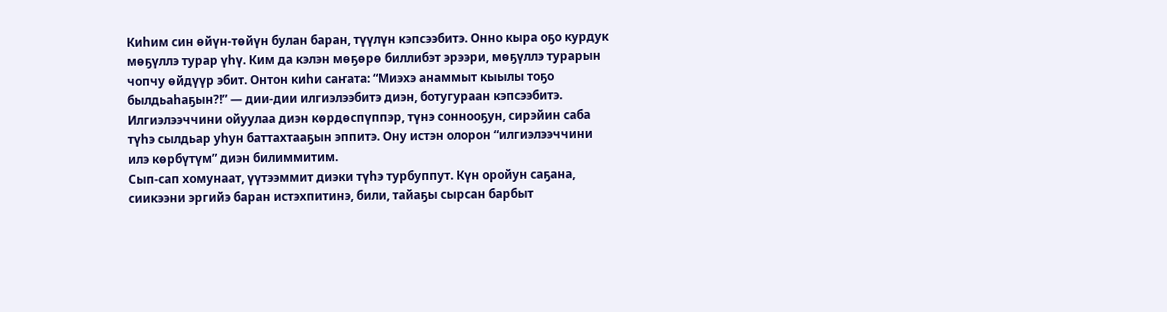Киһим син өйүн-төйүн булан баран, түүлүн кэпсээбитэ. Онно кыра оҕо курдук мөҕүллэ турар үһү. Ким да кэлэн мөҕөрө биллибэт эрээри, мөҕүллэ турарын чопчу өйдүүр эбит. Онтон киһи саҥата: “Миэхэ анаммыт кыылы тоҕо былдьаһаҕын?!” — дии-дии илгиэлээбитэ диэн, ботугураан кэпсээбитэ. Илгиэлээччини ойуулаа диэн көрдөспүппэр, түнэ соннооҕун, сирэйин саба түһэ сылдьар уһун баттахтааҕын эппитэ. Ону истэн олорон “илгиэлээччини илэ көрбүтүм” диэн билиммитим.
Сып-сап хомунаат, үүтээммит диэки түһэ турбуппут. Күн оройун саҕана, сиикээни эргийэ баран истэхпитинэ, били, тайаҕы сырсан барбыт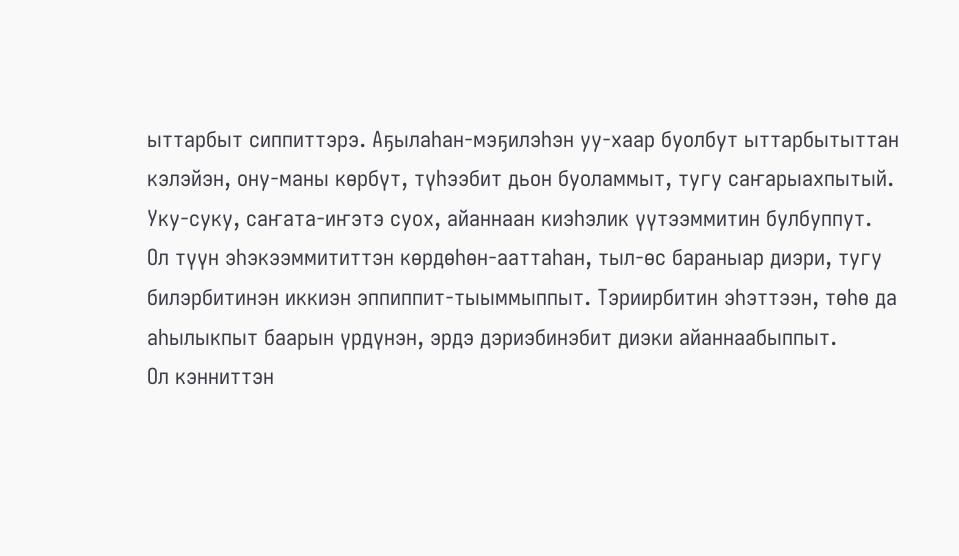ыттарбыт сиппиттэрэ. Аҕылаһан-мэҕилэһэн уу-хаар буолбут ыттарбытыттан кэлэйэн, ону-маны көрбүт, түһээбит дьон буоламмыт, тугу саҥарыахпытый. Уку-суку, саҥата-иҥэтэ суох, айаннаан киэһэлик үүтээммитин булбуппут.
Ол түүн эһэкээммититтэн көрдөһөн-ааттаһан, тыл-өс бараныар диэри, тугу билэрбитинэн иккиэн эппиппит-тыыммыппыт. Тэриирбитин эһэттээн, төһө да аһылыкпыт баарын үрдүнэн, эрдэ дэриэбинэбит диэки айаннаабыппыт.
Ол кэнниттэн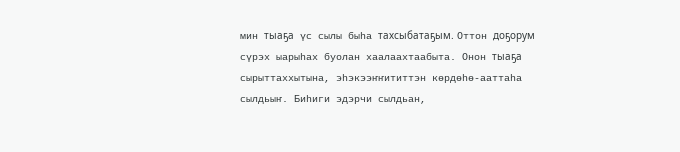мин тыаҕа үс сылы быһа тахсыбатаҕым. Оттон доҕорум сүрэх ыарыһах буолан хаалаахтаабыта. Онон тыаҕа сырыттаххытына, эһэкээҥҥититтэн көрдөһө-ааттаһа сылдьыҥ. Биһиги эдэрчи сылдьан,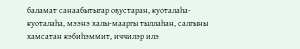баламат санаабытыгар оҕустаран, куоталаһа-куоталаһа, мээнэ халы-мааргы тыллаһан, салгыны хамсатан кэбиһэммит, иччилэр илэ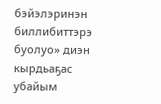бэйэлэринэн биллибиттэрэ буолуо» диэн кырдьаҕас убайым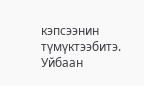кэпсээнин түмүктээбитэ.
Уйбаан